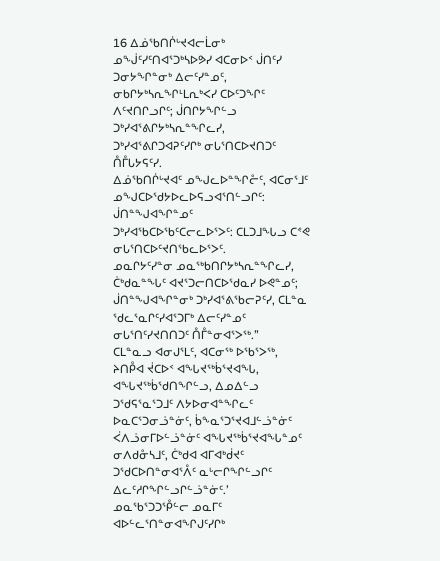16 ᐃᓅᖃᑎᒌᒡᔪᐊᓕᒫᓂᒃ ᓄᖒᑦᓯᑦᑎᐊᕐᑐᒃᓴᐅᕗᓯ ᐊᑕᓂᐅᑉ ᒎᑎᑦᓯ ᑐᓂᔭᖏᓐᓂᒃ ᐃᓕᑦᓯᓐᓄᑦ, ᓂᑲᒋᔭᒃᓴᕆᖏᒻᒪᕆᒃᐸᓯ ᑕᐅᑦᑐᖏᑦ ᐱᑦᔪᑎᒋᓗᒋᑦ; ᒎᑎᒋᔭᖏᓪᓗ ᑐᒃᓯᐊᕐᕕᒋᔭᒃᓴᕆᓐᖏᓚᓯ, ᑐᒃᓯᐊᕐᕕᒋᑐᐊᕈᑦᓯᒋᒃ ᓂᒐᕐᑎᑕᐅᔪᑎᑐᑦ ᑍᒤᒐᔭᕋᑦᓯ.
ᐃᓅᖃᑎᒌᒡᔪᐊᑦ ᓄᖑᓚᐅᓐᖏᓔᑦ, ᐊᑕᓂᕐᒧᑦ ᓄᖑᑕᐅᖁᔭᐅᓚᐅᕋᓗᐊᕐᑎᓪᓗᒋᑦ:
ᒎᑎᓐᖑᐊᖏᓐᓄᑦ ᑐᒃᓯᐊᖃᑕᐅᖃᑦᑕᓕᓚᐅᕐᐳᑦ: ᑕᒪᑐᒧᖓᓗ ᑕᕝᕙ ᓂᒐᕐᑎᑕᐅᑦᔪᑎᖃᓚᐅᕐᐳᑦ.
ᓄᓇᒋᔭᑦᓯᓐᓂ ᓄᓇᖅᑲᑎᒋᔭᒃᓴᕆᓐᖏᓚᓯ, ᑖᒃᑯᓇᓐᖓᑦ ᐊᔪᕐᑐᓕᑎᑕᐅᖁᓇᓯ ᐅᕙᓐᓄᑦ; ᒎᑎᓐᖑᐊᖏᓐᓂᒃ ᑐᒃᓯᐊᕐᕕᖃᓕᕈᑦᓯ, ᑕᒪᓐᓇ ᖁᓚᕐᓇᒋᑦᓯᐊᕐᑐᒥᒃ ᐃᓕᑦᓯᓐᓄᑦ ᓂᒐᕐᑎᑦᓯᔪᑎᑎᑐᑦ ᑍᒤᓐᓂᐊᕐᐳᖅ.”
ᑕᒪᓐᓇᓗ ᐊᓂᒍᕐᒪᑦ, ᐊᑕᓂᖅ ᐅᖃᕐᐳᖅ, ᔨᑎᑬᐊ ᔫᑕᐅᑉ ᐊᖓᔪᖅᑳᕐᔪᐊᖓ, ᐊᖓᔪᖅᑳᖁᑎᖏᓪᓗ, ᐃᓄᐃᓪᓗ ᑐᖁᕋᕐᓇᕐᑐᒧᑦ ᐱᔭᐅᓂᐊᓐᖏᓚᑦ ᐅᓇᑕᕐᑐᓂᓘᓐᓃᑦ, ᑳᖕᓇᕐᑐᕐᔪᐊᒧᓪᓘᓐᓃᑦ ᐹᐱᓘᓂᒥᐅᓪᓘᓐᓃᑦ ᐊᖓᔪᖅᑳᕐᔪᐊᖓᓐᓄᑦ ᓂᐱᑯᓁᓴᒧᑦ, ᑖᒃᑯᐊ ᐊᒥᐊᒃᑰᔪᑦ ᑐᖁᑕᐅᑎᓐᓂᐊᕐᐰᑦ ᓇᒡᓕᒋᖏᓪᓗᒋᑦ ᐃᓚᑦᓱᒋᖏᓪᓗᒋᓪᓘᓐᓃᑦ.’
ᓄᓇᖃᕐᑐᑐᕾᓪᓕ ᓄᓇᒥᑦ ᐊᐅᓪᓚᕐᑎᓐᓂᐊᖏᒍᑦᓯᒋᒃ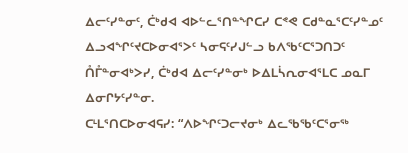ᐃᓕᑦᓯᓐᓂᑦ, ᑖᒃᑯᐊ ᐊᐅᓪᓚᕐᑎᓐᖏᑕᓯ ᑕᕝᕙ ᑕᑯᓐᓇᕐᑕᑦᓯᓐᓄᑦ ᐃᓗᐊᖏᑦᔪᑕᐅᓂᐊᕐᐳᑦ ᓴᓂᕋᑦᓯᒍᓪᓗ ᑲᐱᖃᑦᑕᕐᑐᑎᑐᑦ ᑍᒤᓐᓂᐊᒃᐳᓯ, ᑖᒃᑯᐊ ᐃᓕᑦᓯᓐᓂᒃ ᐅᐃᒪᓵᕆᓂᐊᕐᒪᑕ ᓄᓇᒥ ᐃᓂᒋᔭᑦᓯᓐᓂ.
ᑕᒻᒪᕐᑎᑕᐅᓂᐊᕋᓯ: “ᐱᐅᖏᑦᑐᓕᔪᓂᒃ ᐃᓚᖃᖃᑦᑕᕐᓂᖅ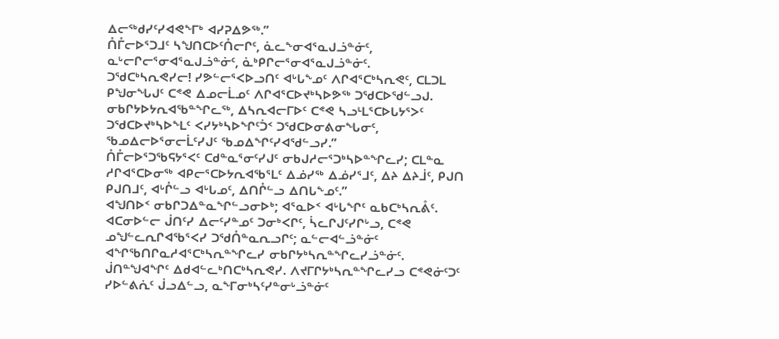ᐃᓕᖅᑯᓯᑦᓯᐊᕙᖕᒥᒃ ᐊᓯᕈᐃᕗᖅ.”
ᑍᒤᓕᐅᕐᑐᒧᑦ ᓴᖑᑎᑕᐅᑦᑍᓕᒋᑦ, ᓈᓚᖕᓂᐊᕐᓇᒍᓘᓐᓃᑦ, ᓇᒡᓕᒋᓕᕐᓂᐊᕐᓇᒍᓘᓐᓃᑦ, ᓈᒃᑭᒋᓕᕐᓂᐊᕐᓇᒍᓘᓐᓃᑦ.
ᑐᖁᑕᒃᓴᕆᕙᓯᓕ! ᓯᕗᓪᓕᕐᐸᐅᓗᑎᑦ ᐊᒡᒐᖕᓄᑦ ᐱᒋᐊᕐᑕᒃᓴᕆᕙᑦ, ᑕᒪᑐᒪ ᑭᖑᓂᖓᒍᑦ ᑕᕝᕙ ᐃᓄᓕᒫᓄᑦ ᐱᒋᐊᕐᑕᐅᔪᒃᓴᐅᕗᖅ ᑐᖁᑕᐅᖁᓪᓗᒍ.
ᓂᑲᒋᔭᐅᔭᕆᐊᖃᓐᖏᓚᖅ, ᐃᓴᕆᐊᓕᒥᐅᑦ ᑕᕝᕙ ᓴᓗᒻᒪᕐᑕᐅᒐᔭᕐᐳᑦ ᑐᖁᑕᐅᔪᒃᓴᐅᖕᒪᑦ ᐸᓯᔭᒃᓴᐅᖏᑦᑑᑉ ᑐᖁᑕᐅᓂᕕᓂᖓᓂᑦ, ᖃᓄᐃᓕᐅᕐᓂᓕᒫᑦᓯᒍᑦ ᖃᓄᐃᖏᑦᓯᐊᖁᓪᓗᓯ.”
ᑍᒤᓕᐅᕐᑐᖃᕋᔭᕐᐸᑦ ᑕᑯᓐᓇᕐᓂᑦᓯᒍᑦ ᓂᑲᒍᓱᓕᕐᑐᒃᓴᐅᓐᖏᓚᓯ; ᑕᒪᓐᓇ ᓱᒋᐊᕐᑕᐅᓂᖅ ᐊᑭᓕᕐᑕᐅᔭᕆᐊᖃᕐᒪᑦ ᐃᓅᓯᖅ ᐃᓅᓯᕐᒧᑦ, ᐃᔨ ᐃᔨᒨᑦ, ᑭᒍᑎ ᑭᒍᑎᒧᑦ, ᐊᒡᒊᓪᓗ ᐊᒡᒐᓄᑦ, ᐃᑎᒊᓪᓗ ᐃᑎᒐᖕᓄᑦ.”
ᐊᖑᑎᐅᑉ ᓂᑲᒋᑐᐃᓐᓇᖏᓪᓗᓂᐅᒃ; ᐊᕐᓇᐅᑉ ᐊᒡᒐᖏᑦ ᓇᑲᑕᒃᓴᕆᕔᑦ.
ᐊᑕᓂᐅᓪᓕ ᒎᑎᑦᓯ ᐃᓕᑦᓯᓐᓄᑦ ᑐᓂᒃᐸᒋᑦ, ᓵᓚᒋᒍᑦᓯᒋᒡᓗ, ᑕᕝᕙ ᓄᖑᓪᓚᕆᒋᐊᖃᕐᐸᓯ ᑐᖁᑍᓐᓇᕆᓗᒋᑦ; ᓇᓪᓕᐊᓪᓘᓐᓃᑦ ᐊᖏᖃᑎᒋᓇᓱᐊᕐᑕᒃᓴᕆᓐᖏᓚᓯ ᓂᑲᒋᔭᒃᓴᕆᓐᖏᓚᓯᓘᓐᓃᑦ.
ᒎᑎᓐᖑᐊᖏᑦ ᐃᑯᐊᓪᓚᒃᑎᑕᒃᓴᕆᕙᓯ. ᐱᔪᒥᒋᔭᒃᓴᕆᓐᖏᓚᓯᓗ ᑕᕝᕙᓃᑦᑐᑦ ᓯᐅᓪᕕᕇᑦ ᒎᓗᐃᓪᓗ, ᓇᖕᒥᓂᒃᓴᑦᓯᓐᓂᒡᓘᓐᓃᑦ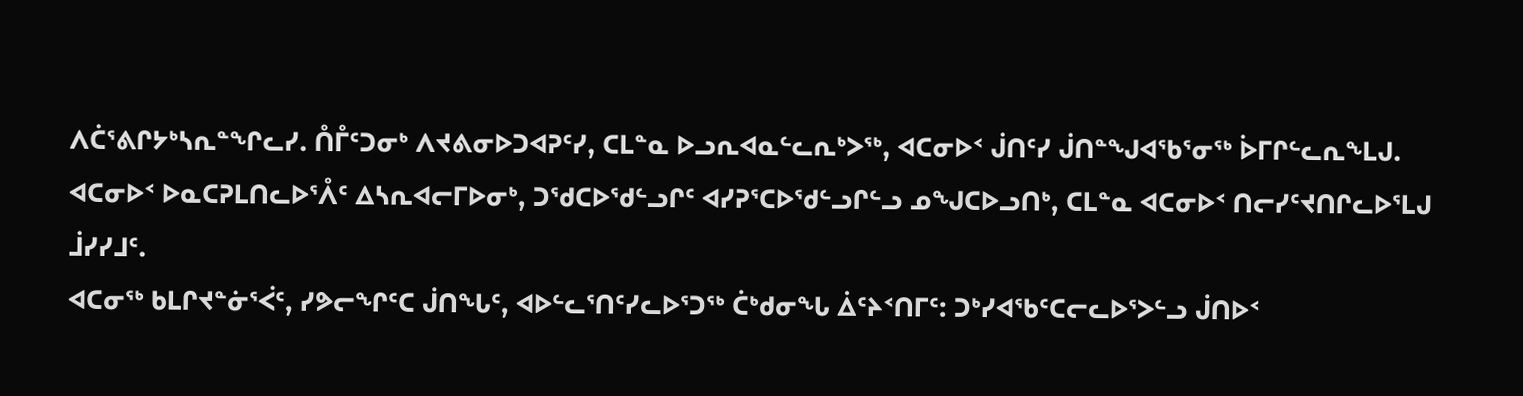ᐱᑖᕐᕕᒋᔭᒃᓴᕆᓐᖏᓚᓯ. ᑍᒤᑦᑐᓂᒃ ᐱᔪᕕᓂᐅᑐᐊᕈᑦᓯ, ᑕᒪᓐᓇ ᐅᓗᕆᐊᓇᓪᓚᕆᒃᐳᖅ, ᐊᑕᓂᐅᑉ ᒎᑎᑦᓯ ᒎᑎᓐᖑᐊᖃᕐᓂᖅ ᐆᒥᒋᓪᓚᕆᖕᒪᒍ.
ᐊᑕᓂᐅᑉ ᐅᓇᑕᕈᒪᑎᓚᐅᕐᐰᑦ ᐃᓴᕆᐊᓕᒥᐅᓂᒃ, ᑐᖁᑕᐅᖁᓪᓗᒋᑦ ᐊᓯᕈᕐᑕᐅᖁᓪᓗᒋᓪᓗ ᓄᖑᑕᐅᓗᑎᒃ, ᑕᒪᓐᓇ ᐊᑕᓂᐅᑉ ᑎᓕᓯᑦᔪᑎᒋᓚᐅᕐᒪᒍ ᒨᓯᓯᒧᑦ.
ᐊᑕᓂᖅ ᑲᒪᒋᔪᓐᓃᕐᐹᑦ, ᓯᕗᓕᖏᑦᑕ ᒎᑎᖓᑦ, ᐊᐅᓪᓚᕐᑎᑦᓯᓚᐅᕐᑐᖅ ᑖᒃᑯᓂᖓ ᐄᑦᔨᑉᑎᒥᑦ: ᑐᒃᓯᐊᖃᑦᑕᓕᓚᐅᕐᐳᓪᓗ ᒎᑎᐅᑉ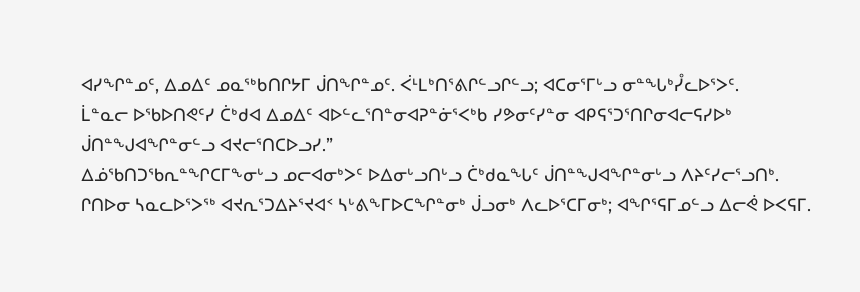ᐊᓯᖏᓐᓄᑦ, ᐃᓄᐃᑦ ᓄᓇᖅᑲᑎᒋᔭᒥ ᒎᑎᖏᓐᓄᑦ. ᐹᒻᒪᒃᑎᕐᕕᒋᓪᓗᒋᓪᓗ; ᐊᑕᓂᕐᒥᒡᓗ ᓂᓐᖓᒃᓮᓚᐅᕐᐳᑦ.
ᒫᓐᓇᓕ ᐅᖃᐅᑎᕙᑦᓯ ᑖᒃᑯᐊ ᐃᓄᐃᑦ ᐊᐅᓪᓚᕐᑎᓐᓂᐊᕈᓐᓃᕐᐸᒃᑲ ᓯᕗᓂᑦᓯᓐᓂ ᐊᑭᕋᕐᑐᕐᑎᒋᓂᐊᓕᕋᓯᐅᒃ ᒎᑎᓐᖑᐊᖏᓐᓂᓪᓗ ᐊᔪᓕᕐᑎᑕᐅᓗᓯ.”
ᐃᓅᖃᑎᑐᖃᕆᓐᖏᑕᒥᖕᓂᒡᓗ ᓄᓕᐊᓂᒃᐳᑦ ᐅᐃᓂᒡᓗᑎᒡᓗ ᑖᒃᑯᓇᖓᑦ ᒎᑎᓐᖑᐊᖏᓐᓂᒡᓗ ᐱᔨᑦᓯᓕᕐᓗᑎᒃ.
ᒋᑎᐅᓂ ᓴᓇᓚᐅᕐᐳᖅ ᐊᔪᕆᕐᑐᐃᔨᕐᔪᐊᑉ ᓴᒡᕕᖕᒥᐅᑕᖏᓐᓂᒃ ᒎᓗᓂᒃ ᐱᓚᐅᕐᑕᒥᓂᒃ; ᐊᖏᕐᕋᒥᓄᓪᓗ ᐃᓕᕚ ᐅᐸᕋᒥ.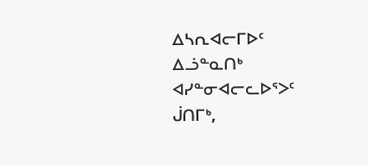ᐃᓴᕆᐊᓕᒥᐅᑦ ᐃᓘᓐᓇᑎᒃ ᐊᓯᓐᓂᐊᓕᓚᐅᕐᐳᑦ ᒎᑎᒥᒃ,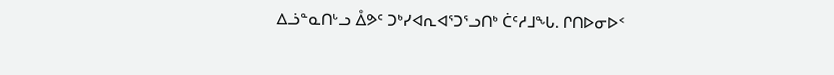ᐃᓘᓐᓇᑎᒡᓗ ᐂᕗᑦ ᑐᒃᓯᐊᕆᐊᕐᑐᕐᓗᑎᒃ ᑖᑦᓱᒧᖓ. ᒋᑎᐅᓂᐅᑉ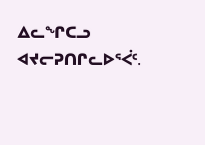ᐃᓚᖏᑕᓗ ᐊᔪᓕᕈᑎᒋᓚᐅᕐᐹᑦ.